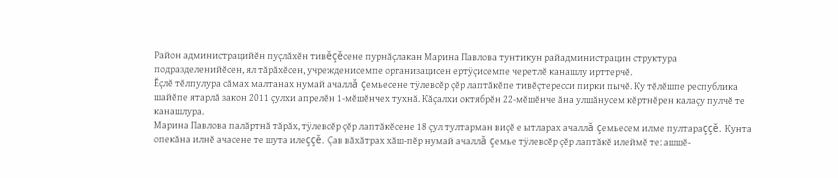Район администрацийĕн пуçлăхĕн тивĕçĕсене пурнăçлакан Марина Павлова тунтикун райадминистрацин структура подразделенийĕсен, ял тăрăхĕсен, учрежденисемпе организацисен ертÿçисемпе черетлĕ канашлу ирттерчĕ.
Ĕçлĕ тĕлпулура сăмах малтанах нумай ачаллă çемьесене тÿлевсĕр çĕр лаптăкĕпе тивĕçтересси пирки пычĕ. Ку тĕлĕшпе республика шайĕпе ятарлă закон 2011 çулхи апрелĕн 1-мĕшĕнчех тухнă. Кăçалхи октябрĕн 22-мĕшĕнче ăна улшăнусем кĕртнĕрен калаçу пулчĕ те канашлура.
Марина Павлова палăртнă тăрăх, тÿлевсĕр çĕр лаптăкĕсене 18 çул тултарман виçĕ е ытларах ачаллă çемьесем илме пултараççĕ. Кунта опекăна илнĕ ачасене те шута илеççĕ. Çав вăхăтрах хăш-пĕр нумай ачаллă çемье тÿлевсĕр çĕр лаптăкĕ илеймĕ те: ашшĕ-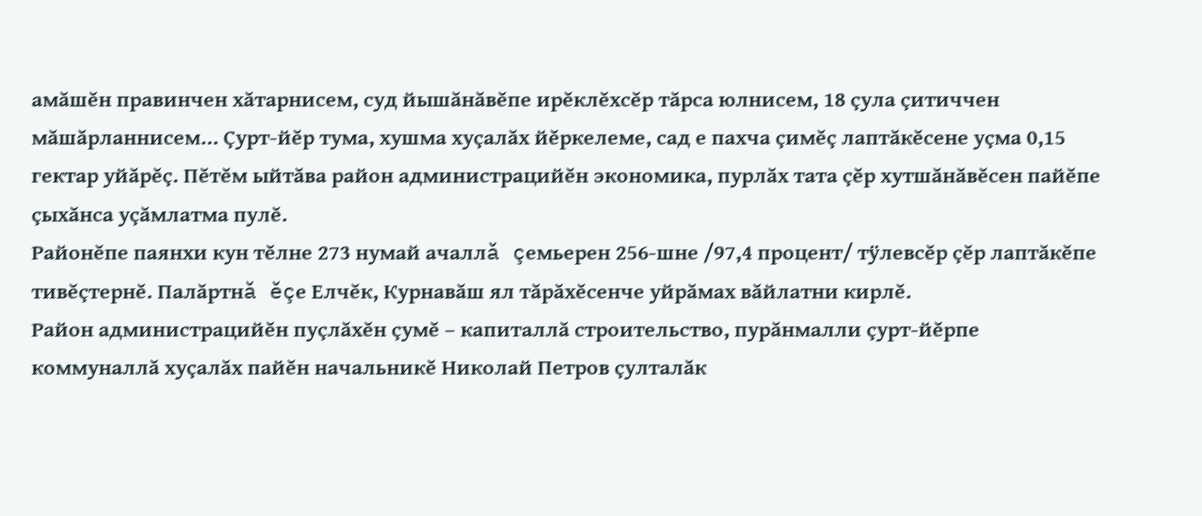амăшĕн правинчен хăтарнисем, суд йышăнăвĕпе ирĕклĕхсĕр тăрса юлнисем, 18 çула çитиччен мăшăрланнисем… Çурт-йĕр тума, хушма хуçалăх йĕркелеме, сад е пахча çимĕç лаптăкĕсене уçма 0,15 гектар уйăрĕç. Пĕтĕм ыйтăва район администрацийĕн экономика, пурлăх тата çĕр хутшăнăвĕсен пайĕпе çыхăнса уçăмлатма пулĕ.
Районĕпе паянхи кун тĕлне 273 нумай ачаллă çемьерен 256-шне /97,4 процент/ тÿлевсĕр çĕр лаптăкĕпе тивĕçтернĕ. Палăртнă ĕçе Елчĕк, Курнавăш ял тăрăхĕсенче уйрăмах вăйлатни кирлĕ.
Район администрацийĕн пуçлăхĕн çумĕ – капиталлă строительство, пурăнмалли çурт-йĕрпе коммуналлă хуçалăх пайĕн начальникĕ Николай Петров çулталăк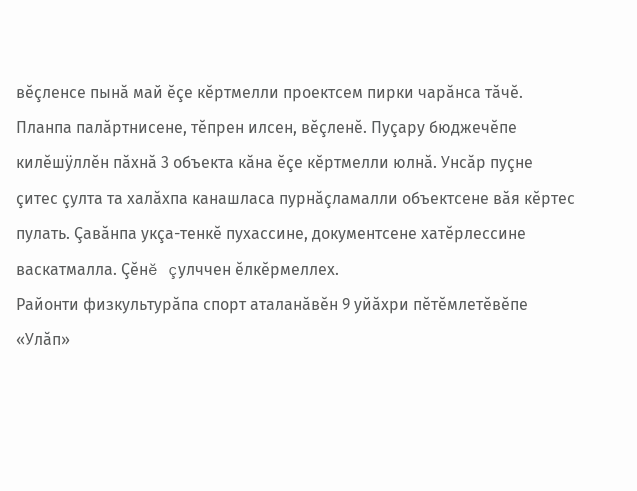вĕçленсе пынă май ĕçе кĕртмелли проектсем пирки чарăнса тăчĕ. Планпа палăртнисене, тĕпрен илсен, вĕçленĕ. Пуçару бюджечĕпе килĕшÿллĕн пăхнă 3 объекта кăна ĕçе кĕртмелли юлнă. Унсăр пуçне çитес çулта та халăхпа канашласа пурнăçламалли объектсене вăя кĕртес пулать. Çавăнпа укçа-тенкĕ пухассине, документсене хатĕрлессине васкатмалла. Çĕнĕ çулччен ĕлкĕрмеллех.
Районти физкультурăпа спорт аталанăвĕн 9 уйăхри пĕтĕмлетĕвĕпе «Улăп»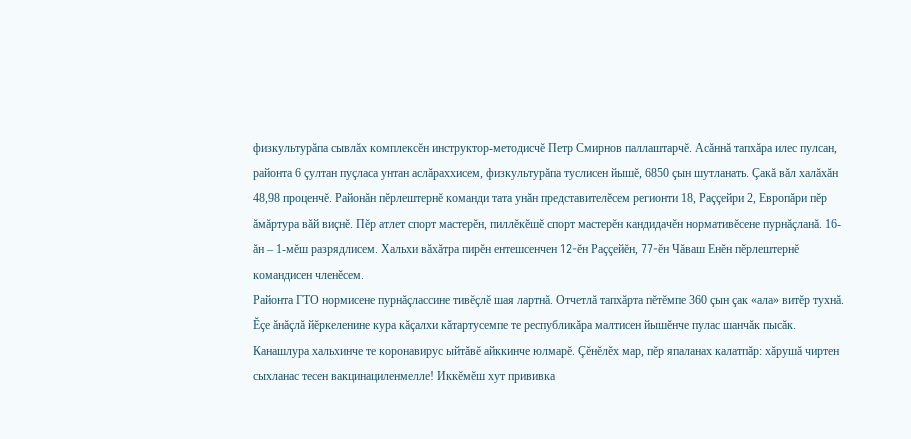физкультурăпа сывлăх комплексĕн инструктор-методисчĕ Петр Смирнов паллаштарчĕ. Асăннă тапхăра илес пулсан, районта 6 çултан пуçласа унтан аслăраххисем, физкультурăпа туслисен йышĕ, 6850 çын шутланать. Çакă вăл халăхăн 48,98 проценчĕ. Районăн пĕрлештернĕ команди тата унăн представителĕсем регионти 18, Раççейри 2, Европăри пĕр ăмăртура вăй виçнĕ. Пĕр атлет спорт мастерĕн, пиллĕкĕшĕ спорт мастерĕн кандидачĕн нормативĕсене пурнăçланă. 16-ăн – 1-мĕш разрядлисем. Хальхи вăхăтра пирĕн ентешсенчен 12-ĕн Раççейĕн, 77-ĕн Чăваш Енĕн пĕрлештернĕ командисен членĕсем.
Районта ГТО нормисене пурнăçлассине тивĕçлĕ шая лартнă. Отчетлă тапхăрта пĕтĕмпе 360 çын çак «ала» витĕр тухнă. Ĕçе ăнăçлă йĕркеленине кура кăçалхи кăтартусемпе те республикăра малтисен йышĕнче пулас шанчăк пысăк.
Канашлура хальхинче те коронавирус ыйтăвĕ айккинче юлмарĕ. Çĕнĕлĕх мар, пĕр япаланах калатпăр: хăрушă чиртен сыхланас тесен вакцинациленмелле! Иккĕмĕш хут прививка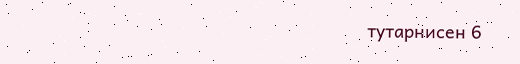тутарнисен 6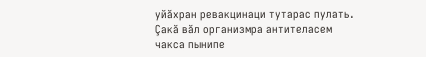уйăхран ревакцинаци тутарас пулать. Çакă вăл организмра антителасем чакса пынипе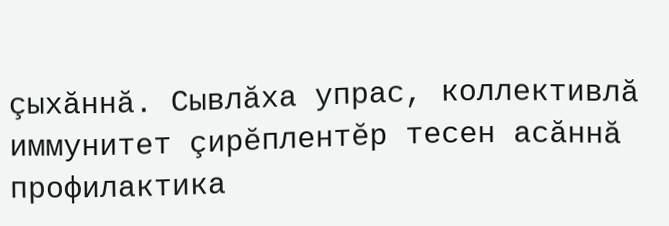çыхăннă. Сывлăха упрас, коллективлă иммунитет çирĕплентĕр тесен асăннă профилактика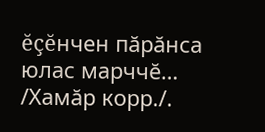ĕçĕнчен пăрăнса юлас марччĕ…
/Хамăр корр./.